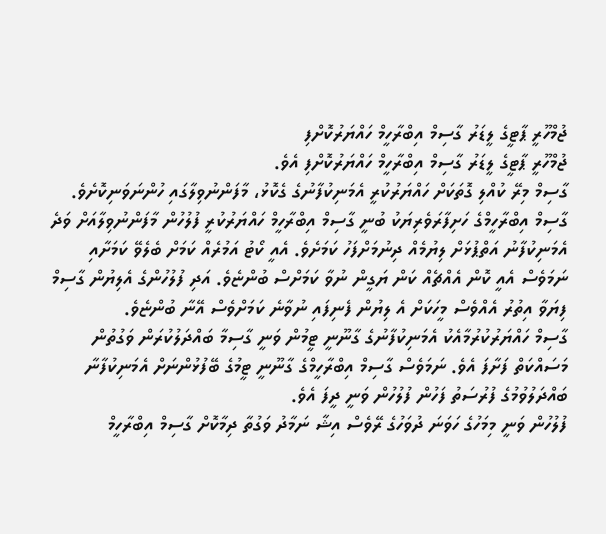ޖުމްހޫރީ ޕާޓީގެ ލީޑަރު ގާސިމް އިބްރާހީމް ހައްޔަރުކޮށްފި
ޖުމްހޫރީ ޕާޓީގެ ލީޑަރު ގާސިމް އިބްރާހީމް ހައްޔަރުކޮށްފި އެވެ.
ގާސިމް މިރޭ ކުއްލި ގޮތަކަށް ހައްޔަރުކުރީ އެމަނިކުފާނުގެ ގެކޮޅު، މާފަންނުވިލާގައި ހުންނަވަނިކޮށެވެ.
ގާސިމް އިބްރާހީމްގެ ހަށިފާރަވެރިޔަކު ބުނީ ގާސިމް އިބްރާހީމް ހައްޔަރުކުރީ ފުލުހުން މާފަންނުވިލާއަށް ވަދެ އެމަނިކުފާނު އަތްޕުޅަށް ލިޔުމެއް ދިނުމަށްފަހު ކަމަށެވެ. އެއީ ކޯޓު އަމުރެއް ކަމަށް ބެލެވޭ ކަމަށާއި ނަމަވެސް އެއީ ކޮން އެއްޗެއް ކަން ޔަގީން ނުވާ ކަމަށްސް ބުންޏެވެ. އަދި ފުލުހުންގެ އެލިޔުން ގާސިމް ފިޔަވާ އިތުރު އެއްވެސް މީހަކަށް އެ ލިޔުން ފެނިފައި ނުވާނެ ކަމަށްވެސް އޭނާ ބުންޏެވެ.
ގާސިމް ހައްޔަރުކުރުމާއެކު އެމަނިކުފާނުގެ ގާނޫނީ ޓީމުން ވަނީ ގާސިމާ ބައްދަލުކުރަން ވަގުތުން މަސައްކަތް ފަށާފަ އެވެ. ނަމަވެސް ގާސިމް އިބްރާހީމްގެ ގާނޫނީ ޓީމުގެ ބޭފުޅުންނަށް އެމަނިކުފާނާ ބައްދަލުވުމުގެ ފުރުސަތު ފަހުން ފުލުހުން ވަނީ ދީފަ އެވެ.
ފުލުހުން ވަނީ މިމަހުގެ ހަވަނަ ދުވަހުގެ ރޭވެސް އިޝާ ނަމާދު ވަގުތާ ދިމާކޮށް ގާސިމް އިބްރާހީމް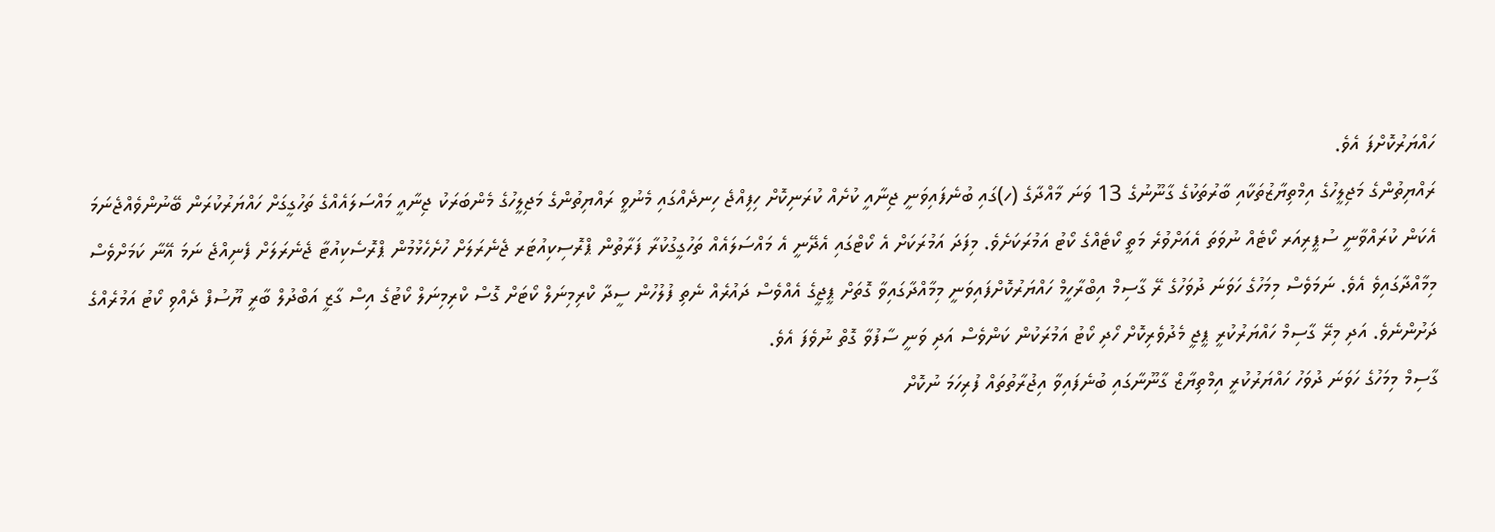ހައްޔަރުކޮށްފަ އެވެ.
ރައްޔިތުންގެ މަޖިލީހުގެ އިމްތިޔާޒުތަކާއި ބާރުތަކުގެ ގާނޫނުގެ 13 ވަނަ މާއްދާގެ (ހ)ގައި ބުނެފައިވަނީ ޖިނާއީ ކުށެއް ކުރަނިކޮށް ހިފިއްޖެ ހިނދެއްގައި މެނުވީ ރައްޔިތުންގެ މަޖިލީހުގެ މެންބަރަކު ޖިނާއީ މައްސަލައެއްގެ ތަހުގީގަށް ހައްޔަރުކުރަން ބޭނުންވެއްޖެނަމަ އެކަން ކުރައްވާނީ ސުޕީރިއަރ ކޯޓެއް ނުވަތަ އެއަށްވުރެ މަތީ ކޯޓެއްގެ ކޯޓު އަމުރަކަށެވެ. މިފަދަ އަމުރަކަށް އެ ކޯޓްގައި އެދޭނީ އެ މައްސަލައެއް ތަހުގީގުކުރާ ފަރާތުން ޕްރޮސިކިއުޓަރ ޖެނެރަލަށް ހުށެހެޅުމުން ޕްރޮސެކިއުޓާ ޖެނެރަލަށް ފެނިއްޖެ ނަމަ އޭނާ ކަމަށްވެސް މިމާއްދާގައިވެ އެވެ. ނަމަވެސް މިމަހުގެ ހަވަނަ ދުވަހުގެ ރޭ ގާސިމް އިބްރާހީމް ހައްޔަރުކޮށްފައިވަނީ މިމާއްދާގައިވާ ގޮތަށް ޕީޖީގެ އެއްވެސް ދައުރެއް ނެތި ފުލުހުން ސީދާ ކްރިމިނަލް ކޯޓަށް ގޮސް ކްރިމިނަލް ކޯޓުގެ އިސް ގާޒީ އަބްދުލް ބާރީ ޔޫސުފް ދެއްވި ކޯޓު އަމުރެއްގެ ދަށުންނެވެ. އަދި މިރޭ ގާސިމް ހައްޔަރުކުރީ ޕީޖީ މެދުވެރިކޮށް ހޯދި ކޯޓު އަމުރަކުން ކަންވެސް އަދި ވަނީ ސާފުވާ ގޮތް ނުވެފަ އެވެ.
ގާސިމް މިމަހުގެ ހަވަނަ ދުވަހު ހައްޔަރުކުރީ އިމްތިޔާޒް ގާނޫނާގައި ބުނެފައިވާ އިޖުރާތުތައް ފުރިހަމަ ނުކޮށް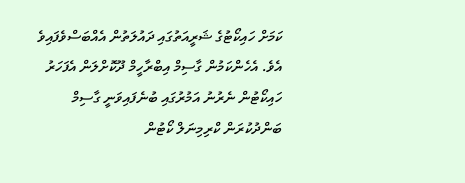ކަމަށް ހައިކޯޓުގެ ޝަރީއަތުގައި ދައުލަތުން އެއްބަސްވެފައިވެ އެވެ. އެހެންކަމުން ގާސިމް އިބްރާހީމް ދޫކޮށްލަން އެފަހަރު ހައިކޯޓުން ނެރުނު އަމުރުގައި ބުނެފައިވަނީ ގާސިމް ބަންދުކުރަން ކްރިމިނަލް ކޯޓުން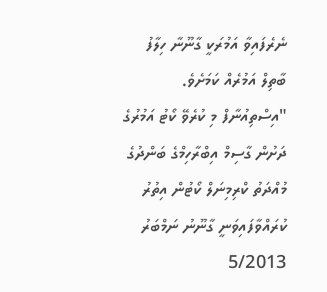ނެރެފައިވާ އަމުރަކީ ގާނޫނާ ހިލާފު ބާތިލް އަމުރެއް ކަމަށެވެ.
"އިސްތިއުނާފް މި ކުރެވޭ ކޯޓު އަމުރުގެ ދަށުން ގާސިމް އިބްރާހިމްގެ ބަންދުގެ މުއްދަތު ކްރިމިނަލް ކޯޓުން އިތުރު ކުރައްވާފައިވަނީ ގާނޫނު ނަމްބަރު 5/2013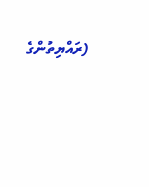(ރައްޔިތުންގެ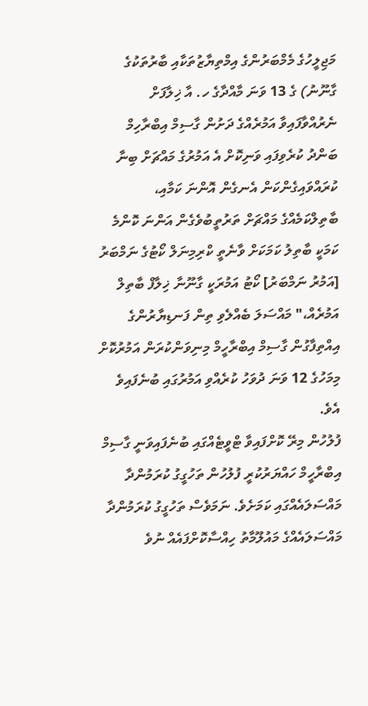މަޖިލީހުގެ މެމްބަރުންގެ އިމްތިޔާޒުތަކާއި ބާރުތަކުގެ ގާނޫނު) ގެ 13 ވަނަ މާއްދާގެ ހ. އާ ޚިލާފަށް ނެރުއްވާފައިވާ އަމުރެއްގެ ދަށުން ގާސިމް އިބްރާހިމް ބަންދު ކުރެވިފައި ވަނިކޮށް އެ އަމުރުގެ މައްޗަށް ބިނާ ކުރައްވައިގެންކަން އެނގެން އޮންނަ ކަމާއި، ބާތިލްކަމެއްގެ މައްޗަށް ތަރުތީބުވެގެން އަންނަ ކޮންމެ ކަމަކީ ބާތިލު ކަމަކަށް ވާނެތީ ކްރިމިނަލް ކޯޓުގެ ނަމްބަރު [އަމުރު ނަމްބަރު] ކޯޓު އަމުރަކީ ގާނޫނާ ޚިލާފް ބާތިލް އަމުރެއް،" މައްސަލަ ބެއްލެވި ތިން ފަނޑިޔާރުންގެ އިއްތިފާގުން ގާސިމް އިބްރާހީމް މިނިވަންކުރަން އަމުރުކޮށް މިމަހުގެ 12 ވަނަ ދުވަހު ކުރެއްވި އަމުރުގައި ބުނެފައިވެ އެވެ.
ފުލުހުން މިރޭ ކޮށްފައިވާ ޓްވީޓެއްގައި ބުނެފައިވަނީ ގާސިމް އިބްރާހީމް ހައްޔަރުކުރީ ފުލުހުން ތަހުގީގު ކުރަމުންދާ މައްސަލައެއްގައި ކަމަށެވެ. ނަމަވެސް ތަހުގީގު ކުރަމުންދާ މައްސަލައެއްގެ މައުލޫމާތު ހިއްސާކޮށްފައެއް ނުވެ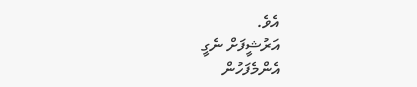އެވެ.
އަރުޝީފަށް ނެގީ
އެންމެފަހުން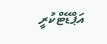އަޕްޑޭޓްކުރީ